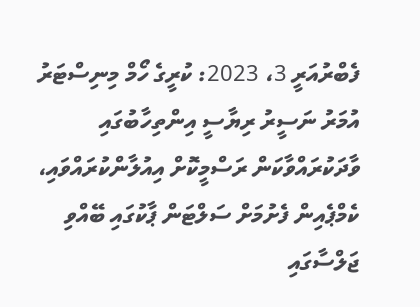ފެބްރުއަރީ 3، 2023: ކުރީގެ ހޯމް މިނިސްޓަރު އުމަރު ނަސީރު ރިޔާސީ އިންތިހާބުގައި ވާދަކުރައްވާކަން ރަސްމީކޮށް އިއުލާންކުރައްވައި، ކެމްޕެއިން ފެށުމަށް ސަލްޓަން ޕާކުގައި ބޭއްވި ޖަލްސާގައި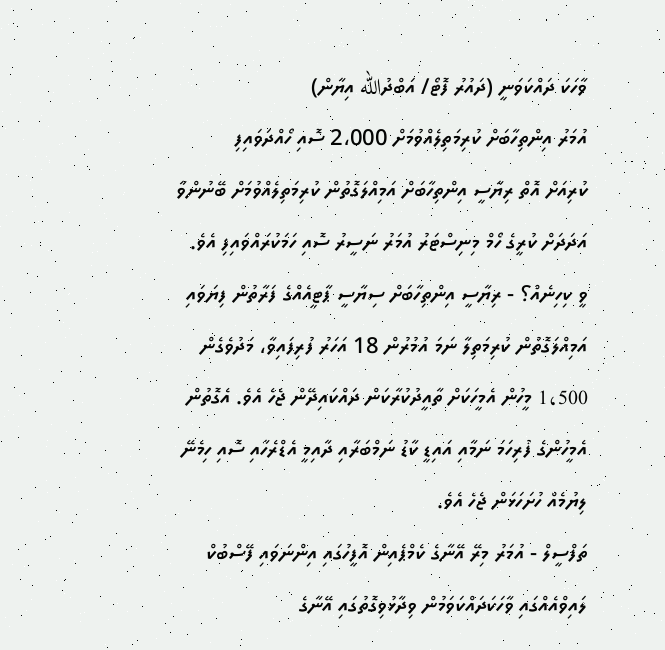ވާހަކަ ދައްކަވަނީ (ދައުރު ފޮޓޯ/ އަބްދުالله އިޔާން)
އުމަރު އިންތިހާބަށް ކުރިމަތިލެއްވުމަށް 2،000 ސޮއި ހޯއްދަވައިފި
ކުރިއަށް އޮތް ރިޔާސީ އިންތިހާބަށް އަމިއްލަގޮތުން ކުރިމަތިލެއްވުމަށް ބޭނުންވާ އަދަދަށް ކުރީގެ ހޯމް މިނިސްޓަރު އުމަރު ނަސީރު ސޮއި ހަމަކުރައްވައިފި އެވެ.
ވީ ކިހިނެއް؟ - ރިޔާސީ އިންތިހާބަށް ސިޔާސީ ޕާޓީއެއްގެ ފަރާތުން ފިޔަވައި އަމިއްލަގޮތުން ކުރިމަތިލާ ނަމަ އުމުރުން 18 އަހަރު ފުރިފައިވާ، މަދުވެގެން 1،500 މީހުން އެމީހަކަށް ތާއީދުކުރާކަން ދައްކައިދޭން ޖެހެ އެވެ. އެގޮތުން އެމީހުންގެ ފުރިހަމަ ނަމާއި އައިޑީ ކާޑު ނަމްބަރާއި ދާއިމީ އެޑްރެހާއި ސޮއި ހިމެނޭ ލިޔުމެއް ހުށަހަޅަން ޖެހެ އެވެ.
ތަފްސީލް - އުމަރު މިރޭ އޭނާގެ ކެމްޕެއިން އޮފީހުގައި އިންނަވައި ފޭސްބުކް ލައިވްއެއްގައި ވާހަކަދައްކަވަމުން ވިދާޅުވިގޮތުގައި އޭނާގެ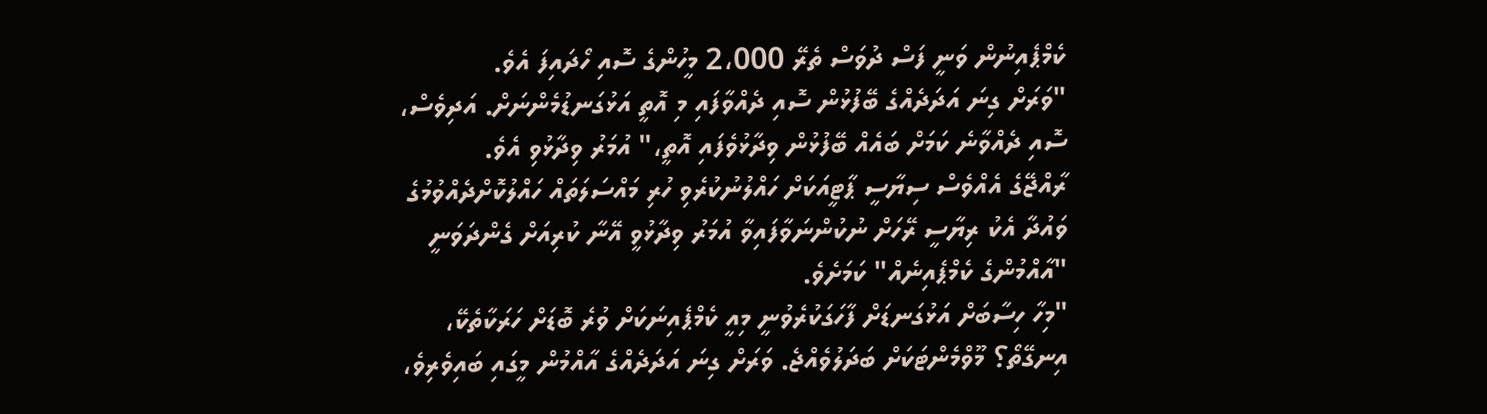ކެމްޕެއިނުން ވަނީ ފަސް ދުވަސް ތެރޭ 2،000 މީހުންގެ ސޮއި ހޯދައިފަ އެވެ.
"ވަރަށް ގިނަ އަދަދެއްގެ ބޭފުޅުން ސޮއި ދެއްވާފައި މި އޮތީ އަޅުގަނޑުމެންނަށް. އަދިވެސް، ސޮއި ދެއްވާނެ ކަމަށް ބައެއް ބޭފުޅުން ވިދާޅުވެފައި އޮތީ،" އުމަރު ވިދާޅުވި އެވެ.
ރާއްޖޭގެ އެއްވެސް ސިޔާސީ ޕާޓީއަކަށް ހައްލުނުކުރެވި ހުރި މައްސަލަތައް ހައްލުކޮށްދެއްވުމުގެ ވައުދާ އެކު ރިޔާސީ ރޭހަށް ނުކުންނަވާފައިވާ އުމަރު ވިދާޅުވީ އޭނާ ކުރިއަށް ގެންދަވަނީ "އާއްމުންގެ ކެމްޕެއިނެއް" ކަމަށެވެ.
"މިހާ ހިސާބަށް އަޅުގަނޑަށް ފާހަގަކުރެވުނީ މިއީ ކެމްޕެއިނަކަށް ވުރެ ބޮޑަށް ހަރަކާތެކޭ، އިނގޭތޯ؟ މޫވްމެންޓަކަށް ބަދަލުވެއްޖެ. ވަރަށް ގިނަ އަދަދެއްގެ އާއްމުން މީގައި ބައިވެރިވެ،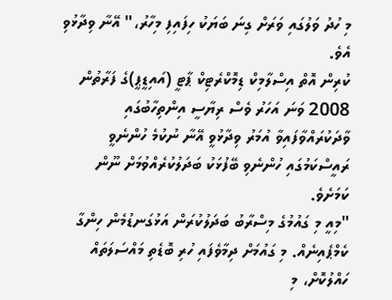މި ހުދު ވަލުގައި ވަރަށް ގިނަ ބަޔަކު ހިފައިފި މިހާރު،" އޭނާ ވިދާޅުވި އެވެ.
ކުރިން އޮތް އިސްލާމިކް ޑިމޮކްރެޓިކް ޕާޓީ (އައިޑީޕީ)ގެ ފަރާތުން 2008 ވަނަ އަހަރު ވެސް ރިޔާސީ އިންތިހާބުގައި ވާދަކުރައްވާފައިވާ އުމަރު ވިދާޅުވީ އޭނާ ނުކުމެ ހުންނެވީ ރައީސްކަމުގައި ހުންނެވި ބޭފުޅަކު ބަދަލުކުރެއްވުމަށް ނޫން ކަމަށެވެ.
"މިއީ މި ގައުމުގެ މިސްރާބު ބަދަލުކުރަން އަޅުގަނޑުމެން ހިންގާ ކެމްޕެއިނެއް. މި ގައުމަށް ދިމާވެފައި ހުރި ބޮޑެތި މައްސަލަތައް ހައްލުކޮށް، މި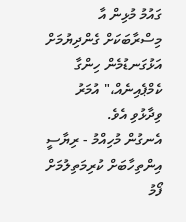ގައުމު މުޅިން އާ މިސްރާބަކަށް ގެންދިޔުމަށް އަޅުގަނޑުމެން ހިންގާ ކެމްޕެއިނެއް،" އުމަރު ވިދާޅުވި އެވެ.
އެނގުން މުހިއްމު - ރިޔާސީ އިންތިހާބަށް ކުރިމަތިލުމަށް ފޯމު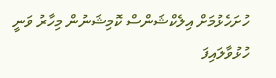ހުށަހެޅުމަށް އިލެކްޝަންސް ކޮމިޝަނުން މިހާރު ވަނީ ހުޅުވާލައިފަ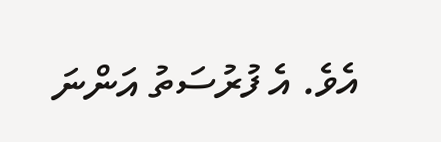އެވެ. އެ ފުރުސަތު އަންނަ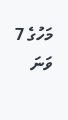މަހުގެ 7 ވަނަ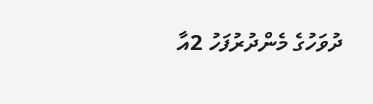ދުވަހުގެ މެންދުރުފަހު 2އާ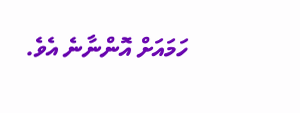ހަމައަށް އޮންނާނެ އެވެ.